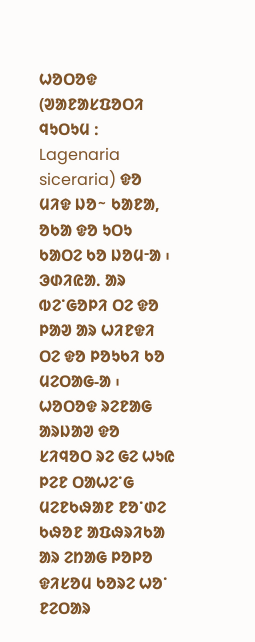ᱦᱚᱛᱚᱫ (ᱣᱟᱱᱟᱥᱯᱚᱛᱤ ᱧᱩᱛᱩᱢ ᱺ Lagenaria siceraria) ᱫᱚ ᱢᱤᱫ ᱡᱚᱻ ᱠᱟᱱᱟ, ᱚᱠᱟ ᱫᱚ ᱩᱛᱩ ᱠᱟᱛᱮ ᱠᱚ ᱡᱚᱢᱼᱟ ᱾ ᱳᱰᱤᱭᱟᱹ ᱟᱨ ᱵᱮᱸᱜᱚᱞᱤ ᱛᱮ ᱫᱚ ᱞᱟᱣ ᱟᱨ ᱦᱤᱱᱫᱤ ᱛᱮ ᱫᱚ ᱞᱚᱩᱠᱤ ᱠᱚ ᱢᱮᱛᱟᱜ-ᱟ ᱾ ᱦᱚᱛᱚᱫ ᱨᱮᱱᱟᱜ ᱟᱨᱡᱟᱣ ᱫᱚ ᱥᱤᱧᱚᱛ ᱨᱮ ᱜᱮ ᱦᱩᱭ ᱞᱮᱱ ᱛᱟᱦᱮᱸᱜ ᱢᱮᱱᱠᱷᱟᱱ ᱱᱚᱸᱰᱮ ᱠᱷᱚᱱ ᱟᱯᱷᱨᱤᱠᱟ ᱟᱨ ᱮᱴᱟᱜ ᱞᱚᱞᱚ ᱫᱤᱥᱚᱢ ᱠᱚᱨᱮ ᱦᱚᱸ ᱱᱮᱛᱟᱨ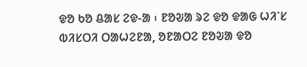ᱫᱚ ᱠᱚ ᱪᱟᱥ ᱮᱫ-ᱟ ᱾ ᱱᱚᱶᱟ ᱨᱮ ᱫᱚ ᱫᱟᱜ ᱦᱤᱸᱥ ᱵᱤᱥᱛᱤ ᱛᱟᱦᱮᱱᱟ, ᱚᱱᱟᱛᱮ ᱱᱚᱶᱟ ᱫᱚ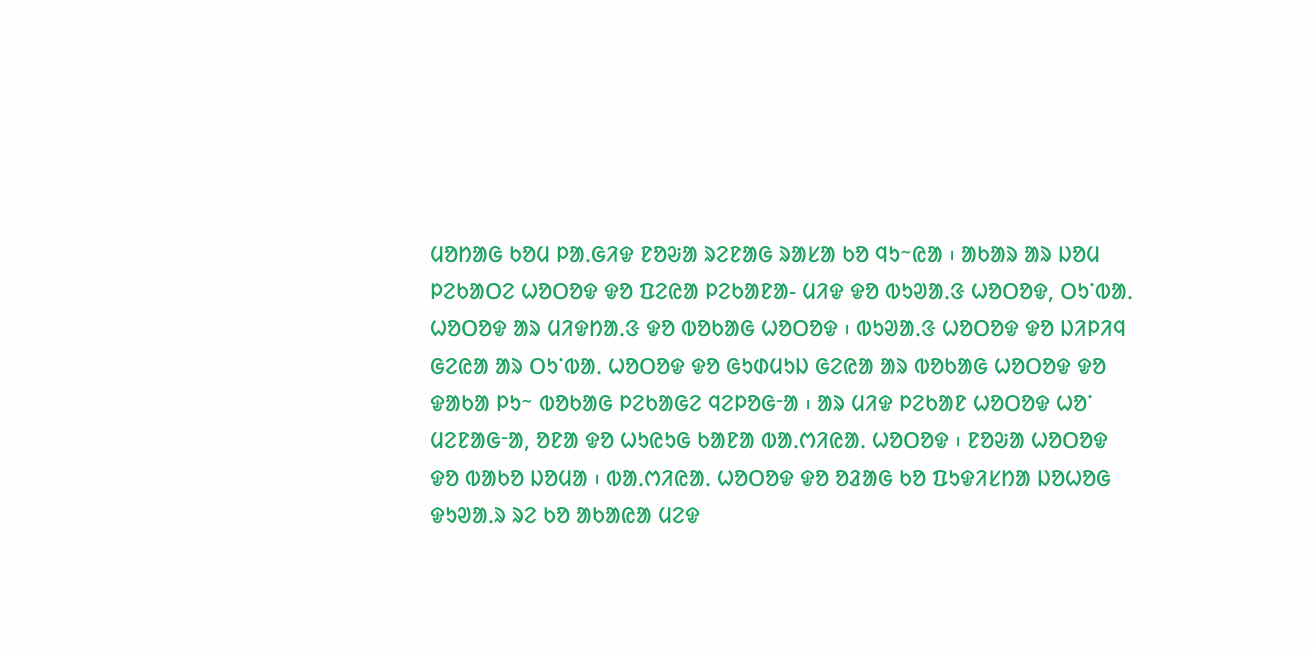ᱢᱚᱴᱟᱜ ᱠᱚᱢ ᱞᱟᱹᱜᱤᱫ ᱱᱚᱶᱟ ᱨᱮᱱᱟᱜ ᱨᱟᱥᱟ ᱠᱚ ᱧᱩᱻᱭᱟ ᱾ ᱟᱠᱟᱨ ᱟᱨ ᱡᱚᱢ ᱞᱮᱠᱟᱛᱮ ᱦᱚᱛᱚᱫ ᱫᱚ ᱯᱮᱭᱟ ᱞᱮᱠᱟᱱᱟ- ᱢᱤᱫ ᱫᱚ ᱵᱩᱣᱟᱹᱝ ᱦᱚᱛᱚᱫ, ᱛᱩᱸᱵᱟᱹ ᱦᱚᱛᱚᱫ ᱟᱨ ᱢᱤᱫᱴᱟᱹᱝ ᱫᱚ ᱵᱚᱠᱟᱜ ᱦᱚᱛᱚᱫ ᱾ ᱵᱩᱣᱟᱹᱝ ᱦᱚᱛᱚᱫ ᱫᱚ ᱡᱤᱞᱤᱧ ᱜᱮᱭᱟ ᱟᱨ ᱛᱩᱸᱵᱟᱹ ᱦᱚᱛᱚᱫ ᱫᱚ ᱜᱩᱰᱢᱩᱡ ᱜᱮᱭᱟ ᱟᱨ ᱵᱚᱠᱟᱜ ᱦᱚᱛᱚᱫ ᱫᱚ ᱫᱟᱠᱟ ᱞᱩᱻ ᱵᱚᱠᱟᱜ ᱞᱮᱠᱟᱜᱮ ᱧᱮᱞᱚᱜᱼᱟ ᱾ ᱟᱨ ᱢᱤᱫ ᱞᱮᱠᱟᱱ ᱦᱚᱛᱚᱫ ᱦᱚᱸ ᱢᱮᱱᱟᱜᱼᱟ, ᱚᱱᱟ ᱫᱚ ᱦᱩᱭᱩᱜ ᱠᱟᱱᱟ ᱵᱟᱹᱬᱤᱭᱟᱹ ᱦᱚᱛᱚᱫ ᱾ ᱱᱚᱶᱟ ᱦᱚᱛᱚᱫ ᱫᱚ ᱵᱟᱠᱚ ᱡᱚᱢᱟ ᱾ ᱵᱟᱹᱬᱤᱭᱟᱹ ᱦᱚᱛᱚᱫ ᱫᱚ ᱚᱲᱟᱜ ᱠᱚ ᱯᱩᱫᱤᱥᱴᱟ ᱡᱚᱦᱚᱜ ᱫᱩᱣᱟᱹᱨ ᱨᱮ ᱠᱚ ᱟᱠᱟᱭᱟ ᱢᱮᱫ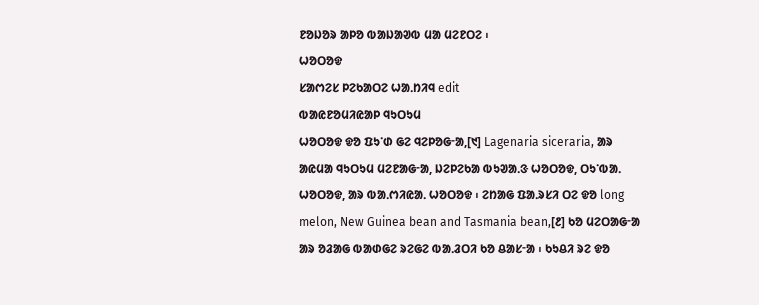ᱱᱚᱡᱚᱨ ᱟᱞᱚ ᱵᱟᱡᱟᱣᱵ ᱢᱟ ᱢᱮᱱᱛᱮ ᱾
ᱦᱚᱛᱚᱫ
ᱥᱟᱬᱮᱥ ᱞᱮᱠᱟᱛᱮ ᱦᱟᱹᱴᱤᱧ edit
ᱵᱟᱭᱱᱚᱢᱤᱭᱟᱞ ᱧᱩᱛᱩᱢ
ᱦᱚᱛᱚᱫ ᱫᱚ ᱯᱩᱸᱰ ᱜᱮ ᱧᱮᱞᱚᱜᱼᱟ,[᱑] Lagenaria siceraria, ᱟᱨ ᱟᱭᱢᱟ ᱧᱩᱛᱩᱢ ᱢᱮᱱᱟᱜᱼᱟ, ᱡᱮᱞᱮᱠᱟ ᱵᱩᱣᱟᱹᱝ ᱦᱚᱛᱚᱫ, ᱛᱩᱸᱵᱟᱹ ᱦᱚᱛᱚᱫ, ᱟᱨ ᱵᱟᱹᱬᱤᱭᱟᱹ ᱦᱚᱛᱚᱫ ᱾ ᱮᱴᱟᱜ ᱯᱟᱹᱨᱥᱤ ᱛᱮ ᱫᱚ long melon, New Guinea bean and Tasmania bean,[᱒] ᱠᱚ ᱢᱮᱛᱟᱜᱼᱟ ᱟᱨ ᱚᱲᱟᱜ ᱵᱟᱰᱜᱮ ᱨᱮᱜᱮ ᱵᱟᱹᱲᱛᱤ ᱠᱚ ᱪᱟᱥᱼᱟ ᱾ ᱠᱩᱪᱤ ᱨᱮ ᱫᱚ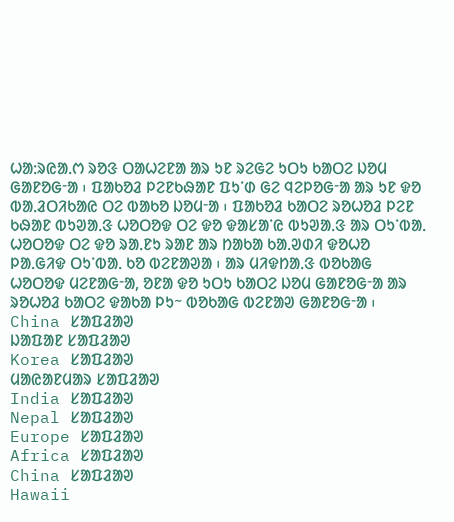ᱦᱟᱺᱨᱭᱟᱹᱬ ᱨᱚᱝ ᱛᱟᱦᱮᱱᱟ ᱟᱨ ᱩᱱ ᱨᱮᱜᱮ ᱩᱛᱩ ᱠᱟᱛᱮ ᱡᱚᱢ ᱜᱟᱱᱚᱜᱼᱟ ᱾ ᱯᱟᱠᱚᱲ ᱞᱮᱱᱠᱷᱟᱱ ᱯᱩᱸᱰ ᱜᱮ ᱧᱮᱞᱚᱜᱼᱟ ᱟᱨ ᱩᱱ ᱫᱚ ᱵᱟᱹᱲᱛᱤᱠᱟᱭ ᱛᱮ ᱵᱟᱠᱚ ᱡᱚᱢᱼᱟ ᱾ ᱯᱟᱠᱚᱲ ᱠᱟᱛᱮ ᱨᱚᱦᱚᱲ ᱞᱮᱱ ᱠᱷᱟᱱ ᱵᱩᱣᱟᱹᱝ ᱦᱚᱛᱚᱫ ᱛᱮ ᱫᱚ ᱫᱟᱥᱟᱸᱭ ᱵᱩᱣᱟᱹᱝ ᱟᱨ ᱛᱩᱸᱵᱟᱹ ᱦᱚᱛᱚᱫ ᱛᱮ ᱫᱚ ᱨᱟᱹᱱᱩ ᱨᱟᱱ ᱟᱨ ᱴᱟᱠᱟ ᱠᱟᱹᱣᱰᱤ ᱫᱚᱦᱚ ᱞᱟᱹᱜᱤᱫ ᱛᱩᱸᱵᱟᱹ ᱠᱚ ᱵᱮᱱᱟᱣᱟ ᱾ ᱟᱨ ᱢᱤᱫᱴᱟᱹᱝ ᱵᱚᱠᱟᱜ ᱦᱚᱛᱚᱫ ᱢᱮᱱᱟᱜᱼᱟ, ᱚᱱᱟ ᱫᱚ ᱩᱛᱩ ᱠᱟᱛᱮ ᱡᱚᱢ ᱜᱟᱱᱚᱜᱼᱟ ᱟᱨ ᱨᱚᱦᱚᱲ ᱠᱟᱛᱮ ᱫᱟᱠᱟ ᱞᱩᱻ ᱵᱚᱠᱟᱜ ᱵᱮᱱᱟᱣ ᱜᱟᱱᱚᱜᱼᱟ ᱾
China ᱥᱟᱯᱲᱟᱣ
ᱡᱟᱯᱟᱱ ᱥᱟᱯᱲᱟᱣ
Korea ᱥᱟᱯᱲᱟᱣ
ᱢᱟᱭᱟᱱᱢᱟᱨ ᱥᱟᱯᱲᱟᱣ
India ᱥᱟᱯᱲᱟᱣ
Nepal ᱥᱟᱯᱲᱟᱣ
Europe ᱥᱟᱯᱲᱟᱣ
Africa ᱥᱟᱯᱲᱟᱣ
China ᱥᱟᱯᱲᱟᱣ
Hawaii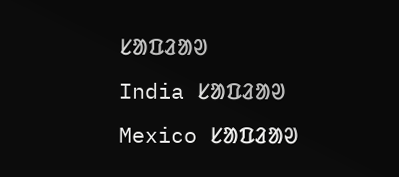ᱥᱟᱯᱲᱟᱣ
India ᱥᱟᱯᱲᱟᱣ
Mexico ᱥᱟᱯᱲᱟᱣ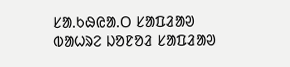ᱥᱟ.ᱠᱷᱭᱟ.ᱛ ᱥᱟᱯᱲᱟᱣ
ᱵᱟᱦᱨᱮ ᱡᱚᱱᱚᱲ ᱥᱟᱯᱲᱟᱣ